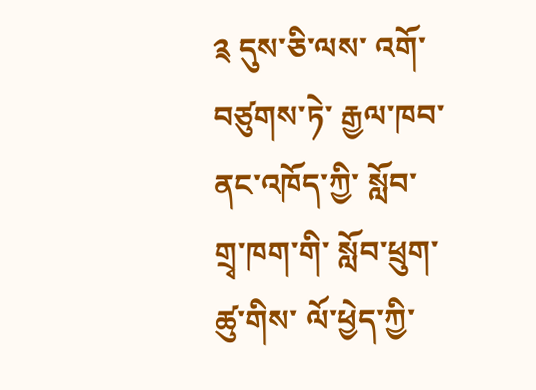༉ དུས་ཅི་ལས་ འགོ་བཙུགས་ཏེ་ རྒྱལ་ཁབ་ནང་འཁོད་ཀྱི་ སློབ་གྲྭ་ཁག་གི་ སློབ་ཕྲུག་ཚུ་གིས་ ལོ་ཕྱེད་ཀྱི་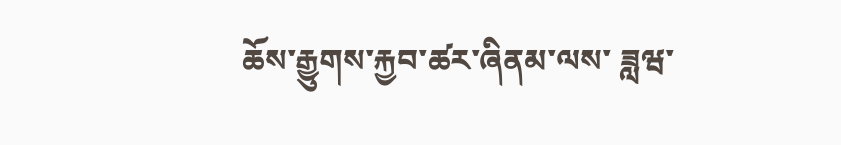ཆོས་རྒྱུགས་རྐྱབ་ཚར་ཞིནམ་ལས་ ཟླཝ་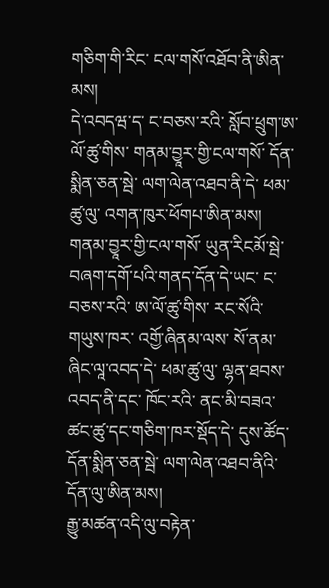གཅིག་གི་རིང་ ངལ་གསོ་འཐོབ་ནི་ཨིན་མས།
དེ་འབདཝ་ད་ ང་བཅས་རའི་ སློབ་ཕྲུག་ཨ་ལོ་ཚུ་གིས་ གནམ་བྱཱར་གྱི་ངལ་གསོ་ དོན་སྨིན་ཅན་སྦེ་ ལག་ལེན་འཐབ་ནི་དེ་ ཕམ་ཚུ་ལུ་ འགན་ཁུར་ཕོགཔ་ཨིན་མས།
གནམ་བྱཱར་གྱི་ངལ་གསོ་ ཡུན་རིངམོ་སྦེ་ བཞག་དགོ་པའི་གནད་དོན་དེ་ཡང་ ང་བཅས་རའི་ ཨ་ལོ་ཚུ་གིས་ རང་སོའི་གཡུས་ཁར་ འགྱོ་ཞིནམ་ལས་ སོ་ནམ་ཞིང་ལཱ་འབད་དེ་ ཕམ་ཚུ་ལུ་ ལྷན་ཐབས་འབད་ནི་དང་ ཁོང་རའི་ ནང་མི་བཟའ་ཚང་ཚུ་དང་གཅིག་ཁར་སྡོད་དེ་ དུས་ཚོད་དོན་སྨིན་ཅན་སྦེ་ ལག་ལེན་འཐབ་ནིའི་དོན་ལུ་ཨིན་མས།
རྒྱུ་མཚན་འདི་ལུ་བརྟེན་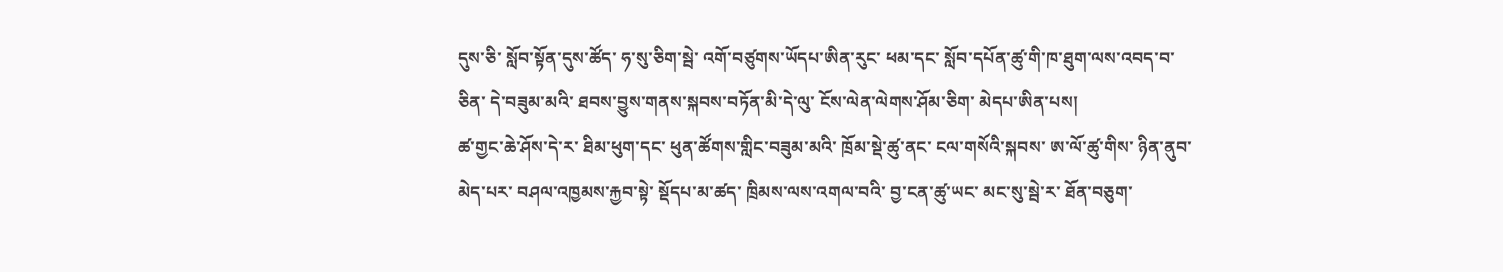དུས་ཅི་ སློབ་སྟོན་དུས་ཚོད་ ཧ་སུ་ཅིག་སྦེ་ འགོ་བཙུགས་ཡོདཔ་ཨིན་རུང་ ཕམ་དང་ སློབ་དཔོན་ཚུ་གི་ཁ་ཐུག་ལས་འབད་བ་ཅིན་ དེ་བཟུམ་མའི་ ཐབས་བྱུས་གནས་སྐབས་བཏོན་མི་དེ་ལུ་ ངོས་ལེན་ལེགས་ཤོམ་ཅིག་ མེདཔ་ཨིན་པས།
ཚ་གྱང་ཆེ་ཤོས་དེ་ར་ ཐིམ་ཕུག་དང་ ཕུན་ཚོགས་གླིང་བཟུམ་མའི་ ཁྲོམ་སྡེ་ཚུ་ནང་ ངལ་གསོའི་སྐབས་ ཨ་ལོ་ཚུ་གིས་ ཉིན་ནུབ་མེད་པར་ བཤལ་འཁྱམས་རྐྱབ་སྟེ་ སྡོདཔ་མ་ཚད་ ཁྲིམས་ལས་འགལ་བའི་ བྱ་ངན་ཚུ་ཡང་ མང་སུ་སྦེ་ར་ ཐོན་བཅུག་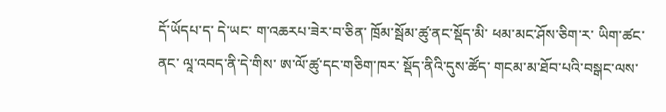དོ་ཡོདཔ་ད་ དེ་ཡང་ ག་འཆརཔ་ཟེར་བ་ཅིན་ ཁྲོམ་སྦོམ་ཚུ་ནང་སྡོད་མི་ ཕམ་མང་ཤོས་ཅིག་ར་ ཡིག་ཚང་ནང་ ལཱ་འབད་ནི་དེ་གིས་ ཨ་ལོ་ཚུ་དང་གཅིག་ཁར་ སྡོད་ནིའི་དུས་ཚོད་ གངམ་མ་ཐོབ་པའི་བསྒང་ལས་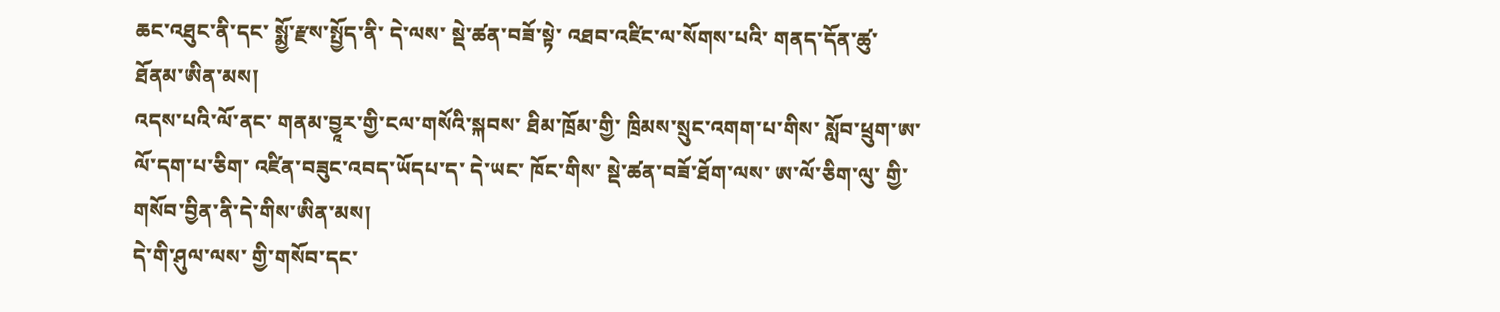ཆང་འཐུང་ནི་དང་ སྨྱོ་རྫས་སྤྱོད་ནི་ དེ་ལས་ སྡེ་ཚན་བཟོ་སྟེ་ འཐབ་འཛིང་ལ་སོགས་པའི་ གནད་དོན་ཚུ་ ཐོནམ་ཨིན་མས།
འདས་པའི་ལོ་ནང་ གནམ་བྱཱར་གྱི་ངལ་གསོའི་སྐབས་ ཐིམ་ཁྲོམ་གྱི་ ཁྲིམས་སྲུང་འགག་པ་གིས་ སློབ་ཕྲུག་ཨ་ལོ་དག་པ་ཅིག་ འཛིན་བཟུང་འབད་ཡོདཔ་ད་ དེ་ཡང་ ཁོང་གིས་ སྡེ་ཚན་བཟོ་ཐོག་ལས་ ཨ་ལོ་ཅིག་ལུ་ གྱི་གསོབ་བྱིན་ནི་དེ་གིས་ཨིན་མས།
དེ་གི་ཤུལ་ལས་ གྱི་གསོབ་དང་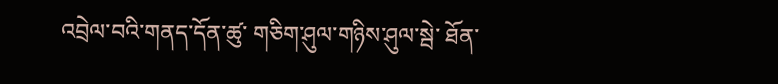འབྲེལ་བའི་གནད་དོན་ཚུ་ གཅིག་ཤུལ་གཉིས་ཤུལ་སྦེ་ ཐོན་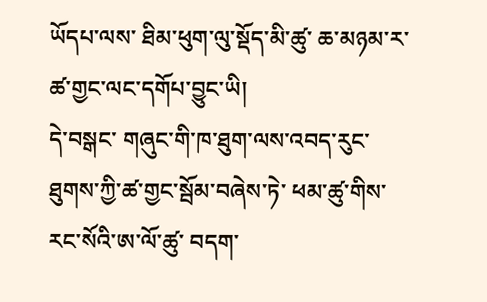ཡོདཔ་ལས་ ཐིམ་ཕུག་ལུ་སྡོད་མི་ཚུ་ ཆ་མཉམ་ར་ ཚ་གྱང་ལང་དགོཔ་བྱུང་ཡི།
དེ་བསྒང་ གཞུང་གི་ཁ་ཐུག་ལས་འབད་རུང་ ཐུགས་ཀྱི་ཚ་གྱང་སྦོམ་བཞེས་ཏེ་ ཕམ་ཚུ་གིས་ རང་སོའི་ཨ་ལོ་ཚུ་ བདག་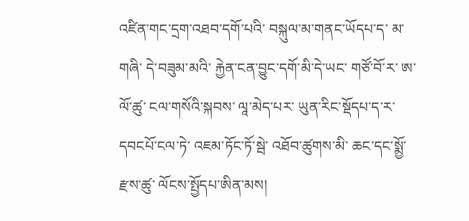འཛིན་གང་དྲག་འཐབ་དགོ་པའི་ བསྐུལ་མ་གནང་ཡོདཔ་ད་ མ་གཞི་ དེ་བཟུམ་མའི་ རྐྱེན་ངན་བྱུང་དགོ་མི་དེ་ཡང་ གཙོ་བོ་ར་ ཨ་ལོ་ཚུ་ ངལ་གསོའི་སྐབས་ ལཱ་མེད་པར་ ཡུན་རིང་སྡོདཔ་ད་ར་ དབངཔོ་ངལ་ཏེ་ འཇམ་ཏོང་ཏོ་སྦེ་ འཐོབ་ཚུགས་མི་ ཆང་དང་སྨྱོ་རྫས་ཚུ་ ལོངས་སྤྱོདཔ་ཨིན་མས།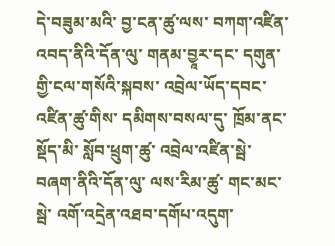དེ་བཟུམ་མའི་ བྱ་ངན་ཚུ་ལས་ བཀག་འཛིན་འབད་ནིའི་དོན་ལུ་ གནམ་བྱཱར་དང་ དགུན་གྱི་ངལ་གསོའི་སྐབས་ འབྲེལ་ཡོད་དབང་འཛིན་ཚུ་གིས་ དམིགས་བསལ་དུ་ ཁྲོམ་ནང་སྡོད་མི་ སློབ་ཕྲུག་ཚུ་ འབྲེལ་འཛིན་སྦེ་ བཞག་ནིའི་དོན་ལུ་ ལས་རིམ་ཚུ་ གང་མང་སྦེ་ འགོ་འདྲེན་འཐབ་དགོཔ་འདུག་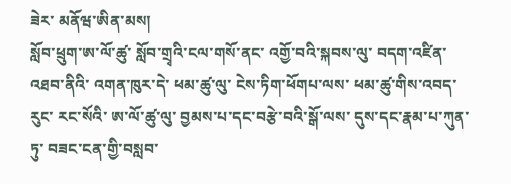ཟེར་ མནོཝ་ཨིན་མས།
སློབ་ཕྲུག་ཨ་ལོ་ཚུ་ སློབ་གྲྭའི་ངལ་གསོ་ནང་ འགྱོ་བའི་སྐབས་ལུ་ བདག་འཛིན་འཐབ་ནིའི་ འགན་ཁུར་དེ་ ཕམ་ཚུ་ལུ་ ངེས་ཏིག་ཕོགཔ་ལས་ ཕམ་ཚུ་གིས་འབད་རུང་ རང་སོའི་ ཨ་ལོ་ཚུ་ལུ་ བྱམས་པ་དང་བརྩེ་བའི་སྒོ་ལས་ དུས་དང་རྣམ་པ་ཀུན་ཏུ་ བཟང་ངན་གྱི་བསླབ་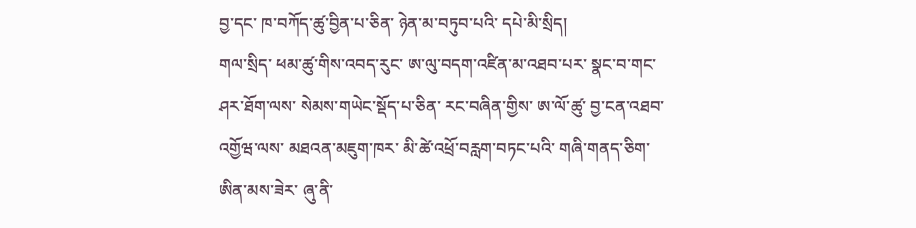བྱ་དང་ ཁ་བཀོད་ཚུ་བྱིན་པ་ཅིན་ ཉེན་མ་བཏུབ་པའི་ དཔེ་མི་སྲིད།
གལ་སྲིད་ ཕམ་ཚུ་གིས་འབད་རུང་ ཨ་ལུ་བདག་འཛིན་མ་འཐབ་པར་ སྣང་བ་གང་ཤར་ཐོག་ལས་ སེམས་གཡེང་སྡོད་པ་ཅིན་ རང་བཞིན་གྱིས་ ཨ་ལོ་ཚུ་ བྱ་ངན་འཐབ་འགྱོཝ་ལས་ མཐའན་མཇུག་ཁར་ མི་ཚེ་འཕྲོ་བརླག་བཏང་པའི་ གཞི་གནད་ཅིག་ཨིན་མས་ཟེར་ ཞུ་ནི་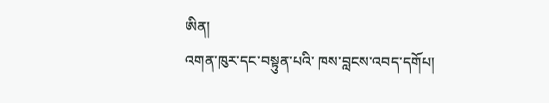ཨིན།
འགན་ཁུར་དང་བསྟུན་པའི་ ཁས་བླངས་འབད་དགོཔ།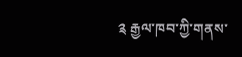༉ རྒྱལ་ཁབ་ཀྱི་གནས་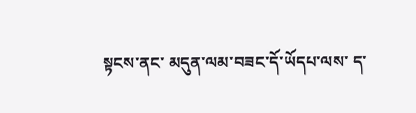སྟངས་ནང་ མདུན་ལམ་བཟང་དོ་ཡོདཔ་ལས་ ད་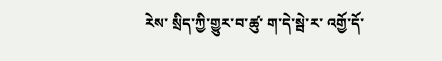རེས་ སྲིད་ཀྱི་གྱུར་བ་ཚུ་ ག་དེ་སྦེ་ར་ འགྱོ་དོ་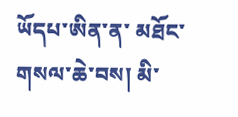ཡོདཔ་ཨིན་ན་ མཐོང་གསལ་ཆེ་བས། མི་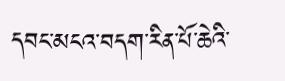དབང་མངའ་བདག་རིན་པོ་ཆེའི་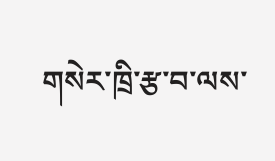གསེར་ཁྲི་རྩ་བ་ལས་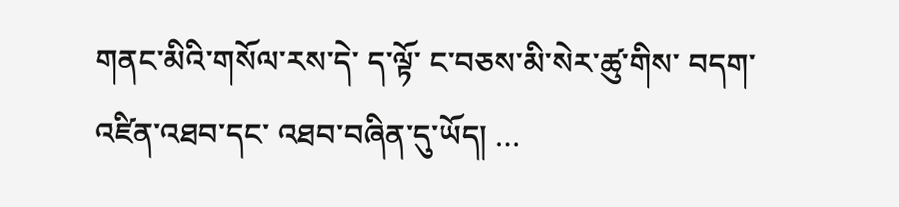གནང་མིའི་གསོལ་རས་དེ་ ད་ལྟོ་ ང་བཅས་མི་སེར་ཚུ་གིས་ བདག་འཛིན་འཐབ་དང་ འཐབ་བཞིན་དུ་ཡོད། …